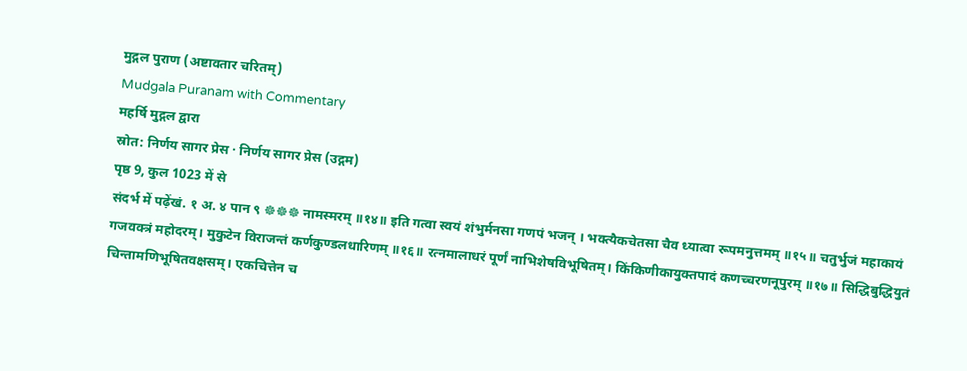मुद्गल पुराण (अष्टावतार चरितम्)
Mudgala Puranam with Commentary
महर्षि मुद्गल द्वारा
स्रोत: निर्णय सागर प्रेस · निर्णय सागर प्रेस (उद्गम)
पृष्ठ 9, कुल 1023 में से
संदर्भ में पढ़ेंखं. १ अ. ४ पान ९ ☸☸☸ नामस्मरम् ॥१४॥ इति गत्वा स्वयं शंभुर्मनसा गणपं भजन् । भक्त्यैकचेतसा चैव ध्यात्वा रूपमनुत्तमम् ॥१५॥ चतुर्भुजं महाकायं गजवक्त्रं महोदरम्। मुकुटेन विराजन्तं कर्णकुण्डलधारिणम् ॥१६॥ रत्नमालाधरं पूर्णं नाभिशेषविभूषितम्। किंकिणीकायुक्तपादं कणच्चरणनूपुरम् ॥१७॥ सिद्धिबुद्धियुतं चिन्तामणिभूषितवक्षसम्। एकचित्तेन च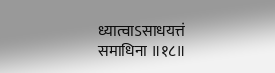ध्यात्वाऽसाधयत्तं समाधिना ॥१८॥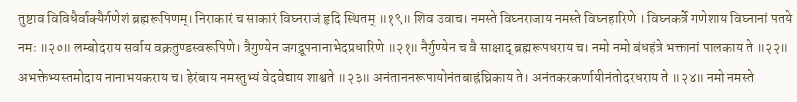तुष्टाव विविधैर्वाक्यैर्गणेशं ब्रह्मरूपिणम्। निराकारं च साकारं विघ्नराजं हृदि स्थितम् ॥१९॥ शिव उवाच। नमस्ते विघ्नराजाय नमस्ते विघ्नहारिणे । विघ्नकर्त्रे गणेशाय विघ्नानां पतये नमः ॥२०॥ लम्बोदराय सर्वाय वक्रतुण्डस्वरूपिणे। त्रैगुण्येन जगद्रूपनानाभेदप्रधारिणे ॥२१॥ नैर्गुण्येन च वै साक्षाद् ब्रह्मरूपधराय च। नमो नमो बंधहंत्रे भक्तानां पालकाय ते ॥२२॥ अभक्तेभ्यस्तमोदाय नानाभयकराय च। हेरंबाय नमस्तुभ्यं वेदवेद्याय शाश्वते ॥२३॥ अनंताननरूपायोनंतबाह्रंघ्रिकाय ते। अनंतकरकर्णायीनंतोदरधराय ते ॥२४॥ नमो नमस्ते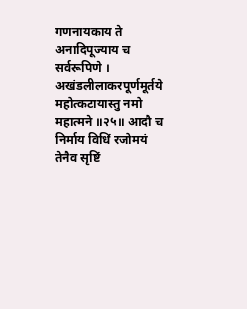गणनायकाय ते अनादिपूज्याय च सर्वरूपिणे । अखंडलीलाकरपूर्णमूर्तये महोत्कटायास्तु नमो महात्मने ॥२५॥ आदौ च निर्माय विधिं रजोमयं तेनैव सृष्टिं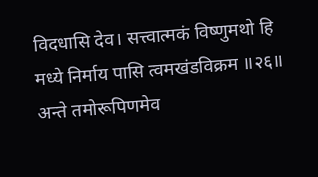विदधासि देव। सत्त्वात्मकं विष्णुमथो हि मध्ये निर्माय पासि त्वमखंडविक्रम ॥२६॥ अन्ते तमोरूपिणमेव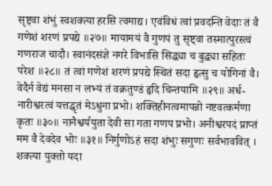सृष्ट्वा शंभुं स्वशक्त्या हरसि त्वमाद्य। एवंविधं त्वां प्रवदन्ति वेदाः तं वै गणेशं शरणं प्रपद्ये ॥२७॥ मायामयं वै गुणपं तु सृष्ट्वा तस्मात्पुरस्त्वं गणराज चादौ। स्वानंदसंज्ञे नगरे विभासि सिद्ध्या च बुद्ध्या सहितः परेश ॥२८॥ तं त्वां गणेशं शरणं प्रपद्ये स्थितं सदा हृत्सु च योगिनां वै। वेदैर्न वेद्यं मनसा न लभ्यं तं वक्रतुण्डं हृदि चिन्तयामि ॥२९॥ अर्ध- नारीश्वरत्वं यत्तद्धृतं मेऽधुना प्रभो। शक्तिहीनत्वमापन्नो नष्टवत्कर्मणा कृतः ॥३०॥ नानैश्वर्ययुता देवी सा गता गणप प्रभो। अनीश्वरपदं प्राप्तं मम वै देवदेव भोः ॥३१॥ निर्गुणोऽहं सदा शंभुः सगुणः सर्वभाववित् । शक्त्या युक्तो यदा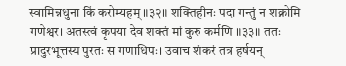स्वामिन्नधुना किं करोम्यहम् ॥३२॥ शक्तिहीनः पदा गन्तुं न शक्नोमि गणेश्वर। अतस्त्वं कृपया देव शक्तं मां कुरु कर्मणि ॥३३॥ ततः प्रादुरभूत्तस्य पुरतः स गणाधिपः। उवाच शंकरं तत्र हर्षयन्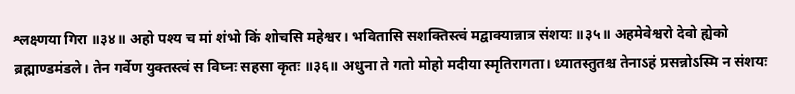श्लक्ष्णया गिरा ॥३४॥ अहो पश्य च मां शंभो किं शोचसि महेश्वर। भवितासि सशक्तिस्त्वं मद्वाक्यान्नात्र संशयः ॥३५॥ अहमेवेश्वरो देवो ह्येको ब्रह्माण्डमंडले। तेन गर्वेण युक्तस्त्वं स विघ्नः सहसा कृतः ॥३६॥ अधुना ते गतो मोहो मदीया स्मृतिरागता। ध्यातस्तुतश्च तेनाऽहं प्रसन्नोऽस्मि न संशयः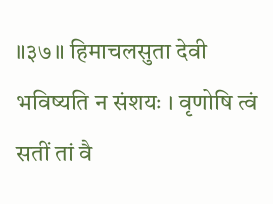॥३७॥ हिमाचलसुता देवी भविष्यति न संशयः । वृणोषि त्वं सतीं तां वै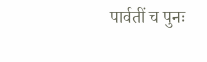पार्वतीं च पुनः